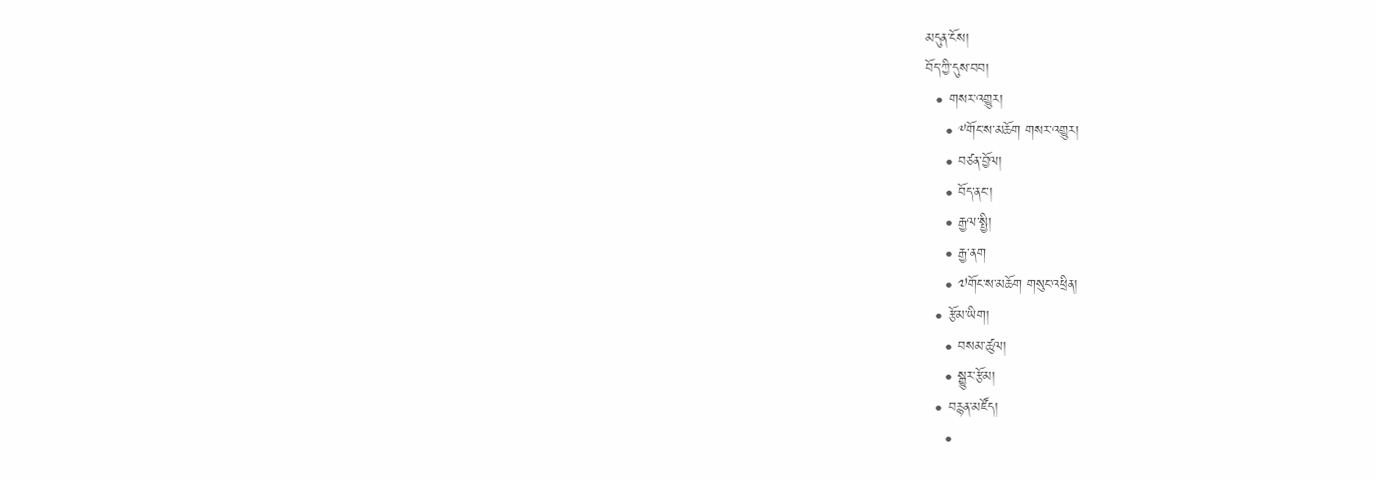མདུན་ངོས།
བོད་ཀྱི་དུས་བབ།
  • གསར་འགྱུར།
    • ༸གོང་ས་མཆོག གསར་འགྱུར།
    • བཙན་བྱོལ།
    • བོད་ནང་།
    • རྒྱལ་སྤྱི།
    • རྒྱ་ནག
    • ༧གོང་ས་མཆོག གསུང་འཕྲིན།
  • རྩོམ་ཡིག།
    • བསམ་ཚུལ།
    • སྒྱུར་རྩོམ།
  • བརྙན་མཛོད།
    •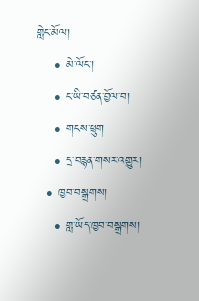གླེང་མོལ།
    • མེ་ལོང་།
    • ང་ཡི་བཙན་བྱོལ་བ།
    • གངས་ཕྲུག
    • དྲ་བརྙན་གསར་འགྱུར།
  • ཁྱབ་བསྒྲགས།
    • གླ་ཡོད་ཁྱབ་བསྒྲགས།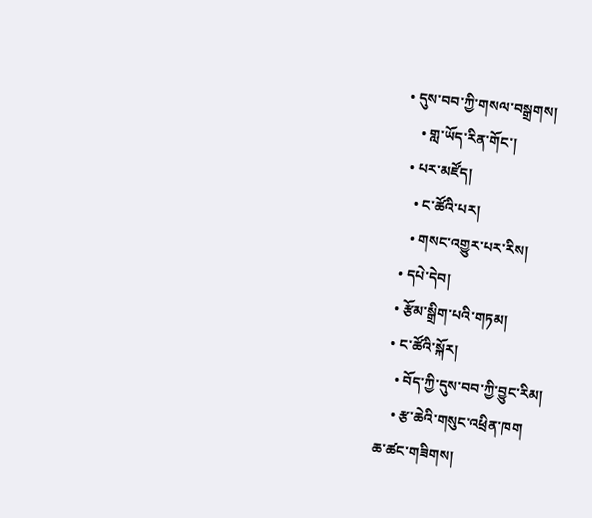• དུས་བབ་ཀྱི་གསལ་བསྒྲགས།
    • གླ་ཡོད་རིན་གོང་།
  • པར་མཛོད།
    • ང་ཚོའི་པར།
    • གསང་འགྱུར་པར་རིས།
  • དཔེ་དེབ།
  • རྩོམ་སྒྲིག་པའི་གཏམ།
  • ང་ཚོའི་སྐོར།
    • བོད་ཀྱི་དུས་བབ་ཀྱི་བྱུང་རིམ།
    • རྩ་ཆེའི་གསུང་འཕྲིན་ཁག
ཆ་ཚང་གཟིགས།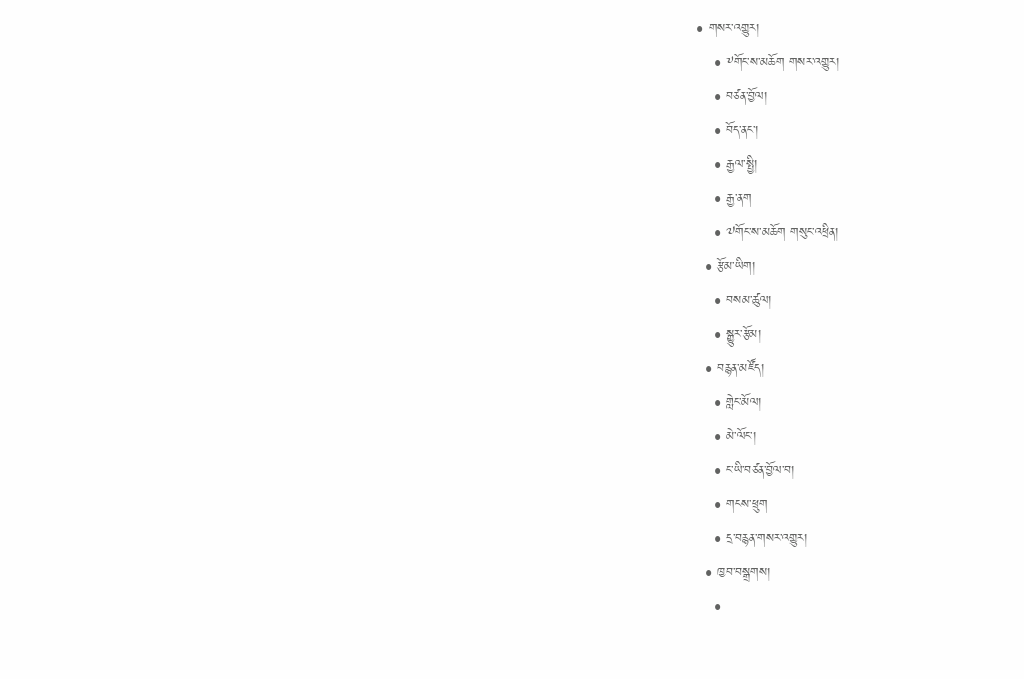• གསར་འགྱུར།
    • ༸གོང་ས་མཆོག གསར་འགྱུར།
    • བཙན་བྱོལ།
    • བོད་ནང་།
    • རྒྱལ་སྤྱི།
    • རྒྱ་ནག
    • ༧གོང་ས་མཆོག གསུང་འཕྲིན།
  • རྩོམ་ཡིག།
    • བསམ་ཚུལ།
    • སྒྱུར་རྩོམ།
  • བརྙན་མཛོད།
    • གླེང་མོལ།
    • མེ་ལོང་།
    • ང་ཡི་བཙན་བྱོལ་བ།
    • གངས་ཕྲུག
    • དྲ་བརྙན་གསར་འགྱུར།
  • ཁྱབ་བསྒྲགས།
    •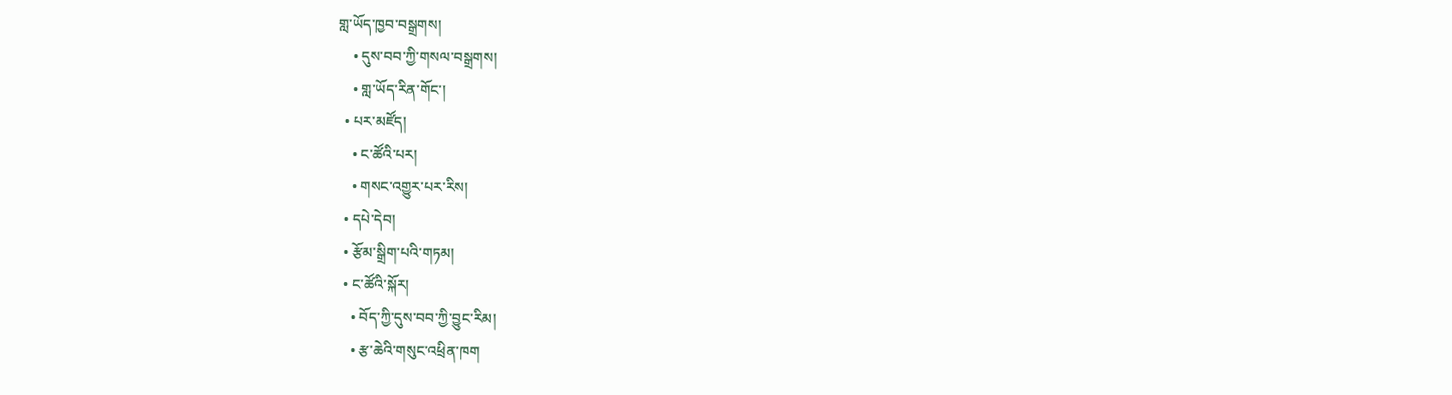གླ་ཡོད་ཁྱབ་བསྒྲགས།
    • དུས་བབ་ཀྱི་གསལ་བསྒྲགས།
    • གླ་ཡོད་རིན་གོང་།
  • པར་མཛོད།
    • ང་ཚོའི་པར།
    • གསང་འགྱུར་པར་རིས།
  • དཔེ་དེབ།
  • རྩོམ་སྒྲིག་པའི་གཏམ།
  • ང་ཚོའི་སྐོར།
    • བོད་ཀྱི་དུས་བབ་ཀྱི་བྱུང་རིམ།
    • རྩ་ཆེའི་གསུང་འཕྲིན་ཁག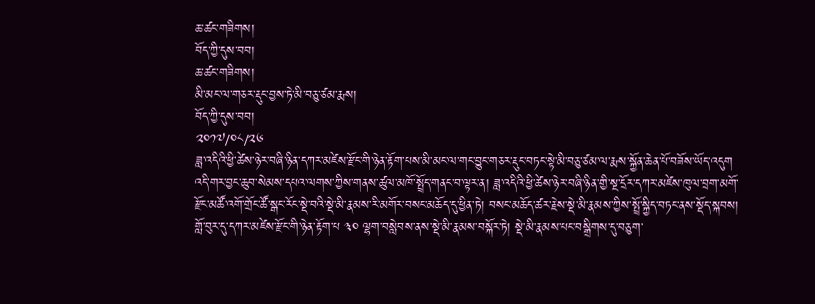ཆ་ཚང་གཟིགས།
བོད་ཀྱི་དུས་བབ།
ཆ་ཚང་གཟིགས།
མི་མང་ལ་གཅར་རྡུང་བྱས་ཏེ་མི་བཅུ་ཙམ་རྨས།
བོད་ཀྱི་དུས་བབ།
༢༠༡༧/༠༨/༢༦
ཟླ་འདིའི་ཕྱི་ཚེས་ཉེར་བཞི་ཉིན་དཀར་མཛེས་རྫོང་གི་ཉེན་རྟོག་པས་མི་མང་ལ་གང་བྱུང་གཅར་རྡུང་བཏང་སྟེ་མི་བཅུ་ཙམ་ལ་རྨས་སྐྱོན་ཆེན་པོ་བཟོས་ཡོད་འདུག
འདི་གར་བྱང་ཆུབ་སེམས་དཔའ་ལགས་ཀྱིས་གནས་ཚུལ་མཁོ་སྤྲོད་གནང་བ་ལྟར་ན། ཟླ་འདིའི་ཕྱི་ཚེས་ཉེར་བཞི་ཉིན་གྱི་སྔ་དྲོར་དཀར་མཛེས་ཁུལ་བྲག་མགོ་རྫོང་མཚོ་འགོ་གྲོང་ཚོ་སྒང་རོང་སྡེ་བའི་སྡེ་མི་རྣམས་རི་མགོར་བསང་མཆོད་དུ་ཕྱིན་ཏེ། བསང་མཆོད་ཚར་རྗེས་སྡེ་མི་རྣམས་ཀྱིས་སྤྲོ་སྐྱིད་བཏང་ནས་སྡོད་སྐབས། གློ་བུར་དུ་དཀར་མཛེས་རྫོང་གི་ཉེན་རྟོག་པ ༣༠ ལྷག་བསླེབས་ནས་སྡེ་མི་རྣམས་བསྐོར་ཏེ། སྡེ་མི་རྣམས་པང་བསྒྲིགས་དུ་བཅུག་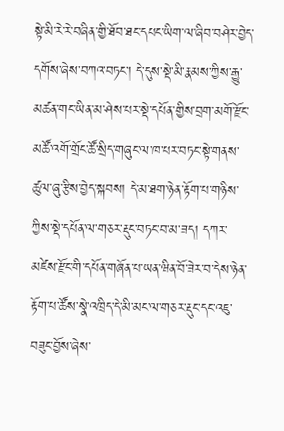སྟེ་མི་རེ་རེ་བཞིན་གྱི་ཐོབ་ཐང་དཔང་ཡིག་ལ་ཞིབ་བཤེར་བྱེད་དགོས་ཞེས་བཀའ་བཏང་། དེ་དུས་སྡེ་མི་རྣམས་ཀྱིས་རྒྱུ་མཚན་གང་ཡིན་མ་ཤེས་པར་སྡེ་དཔོན་གྱིས་བྲག་མགོ་རྫོང་མཚོ་འགོ་གྲོང་ཚོ་སྲིད་གཞུང་ལ་ཁ་པར་བཏང་སྟེ་གནས་ཚུལ་ཞུ་རྩིས་བྱེད་སྐབས། དེ་མ་ཐག་ཉེན་རྟོག་པ་གཉིས་ཀྱིས་སྡེ་དཔོན་ལ་གཅར་རྡུང་བཏང་བ་མ་ཟད། དཀར་མཛེས་རྫོང་གི་དཔོན་གཞོན་པ་ཡན་ཝིན་བོ་ཟེར་བ་དེས་ཉེན་རྟོག་པ་ཚོས་སྣེ་འཁྲིད་དེ་མི་མང་ལ་གཅར་རྡུང་དང་འཇུ་བཟུང་བྱོས་ཞེས་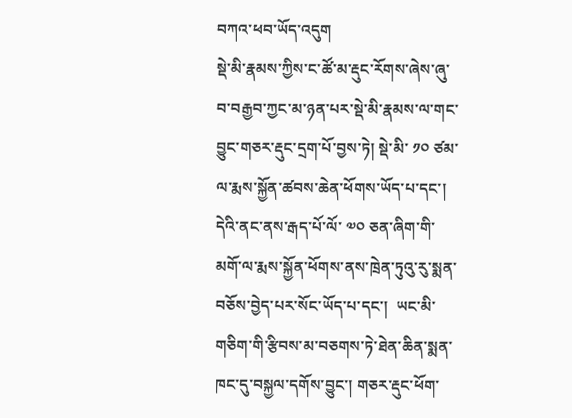བཀའ་ཕབ་ཡོད་འདུག
སྡེ་མི་རྣམས་ཀྱིས་ང་ཚོ་མ་རྡུང་རོགས་ཞེས་ཞུ་བ་བརྒྱབ་ཀྱང་མ་ཉན་པར་སྡེ་མི་རྣམས་ལ་གང་བྱུང་གཅར་རྡུང་དྲག་པོ་བྱས་ཏེ། སྡེ་མི་ ༡༠ ཙམ་ལ་རྨས་སྐྱོན་ཚབས་ཆེན་ཕོགས་ཡོད་པ་དང་། དེའི་ནང་ནས་རྒད་པོ་ལོ་ ༧༠ ཅན་ཞིག་གི་མགོ་ལ་རྨས་སྐྱོན་ཕོགས་ནས་ཁྲེན་ཏུའུ་རུ་སྨན་བཅོས་བྱེད་པར་སོང་ཡོད་པ་དང་།  ཡང་མི་གཅིག་གི་རྩིབས་མ་བཅགས་ཏེ་ཐེན་ཆིན་སྨན་ཁང་དུ་བསྐྱལ་དགོས་བྱུང་། གཅར་རྡུང་ཕོག་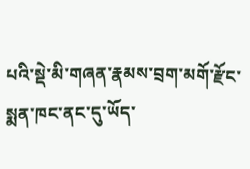པའི་སྡེ་མི་གཞན་རྣམས་བྲག་མགོ་རྫོང་སྨན་ཁང་ནང་དུ་ཡོད་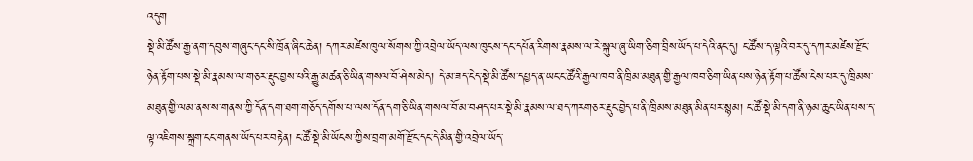འདུག
སྡེ་མི་ཚོས་རྒྱ་ནག་དབུས་གཞུང་དང་སི་ཁྲོན་ཞིང་ཆེན། དཀར་མཛེས་ཁུལ་སོགས་ཀྱི་འབྲེལ་ཡོད་ལས་ཁུངས་དང་དཔོན་རིགས་རྣམས་ལ་རེ་སྐུལ་ཞུ་ཡིག་ཅིག་བྲིས་ཡོད་པ་དེའི་ནང་དུ། ང་ཚོས་ད་ལྟའི་བར་དུ་དཀར་མཛེས་རྫོང་ཉེན་རྟོག་པས་སྡེ་མི་རྣམས་ལ་གཅར་རྡུང་བྱས་པའི་རྒྱུ་མཚན་ཅི་ཡིན་གསལ་བོ་ཤེས་མེད། དེ་མ་ཟད་ངེད་སྡེ་མི་ཚོས་དཔྱད་ན་ཡང་ང་ཚོའི་རྒྱལ་ཁབ་ནི་ཁྲིམ་མཐུན་གྱི་རྒྱལ་ཁབ་ཅིག་ཡིན་པས་ཉེན་རྟོག་པ་ཚོས་ངེས་པར་དུ་ཁྲིམས་མཐུན་གྱི་ལམ་ནས་ས་གནས་ཀྱི་དོན་དག་ཐག་གཅོད་དགོས་པ་ལས་དོན་དག་ཅི་ཡིན་གསལ་བོ་མ་བཤད་པར་སྡེ་མི་རྣམས་ལ་ཐད་ཀརགཅར་རྡུང་བྱེད་པ་ནི་ཁྲིམས་མཐུན་མིན་པར་སྙམ། ང་ཚོ་སྡེ་མི་དག་ནི་ཉམ་ཆུང་ཡིན་པས་ད་ལྟ་འཇིགས་སྐྲག་ངང་གནས་ཡོད་པར་བརྟེན། ང་ཚོ་སྡེ་མི་ཡོངས་ཀྱིས་བྲག་མགོ་རྫོང་དང་དེ་མིན་གྱི་འབྲེལ་ཡོད་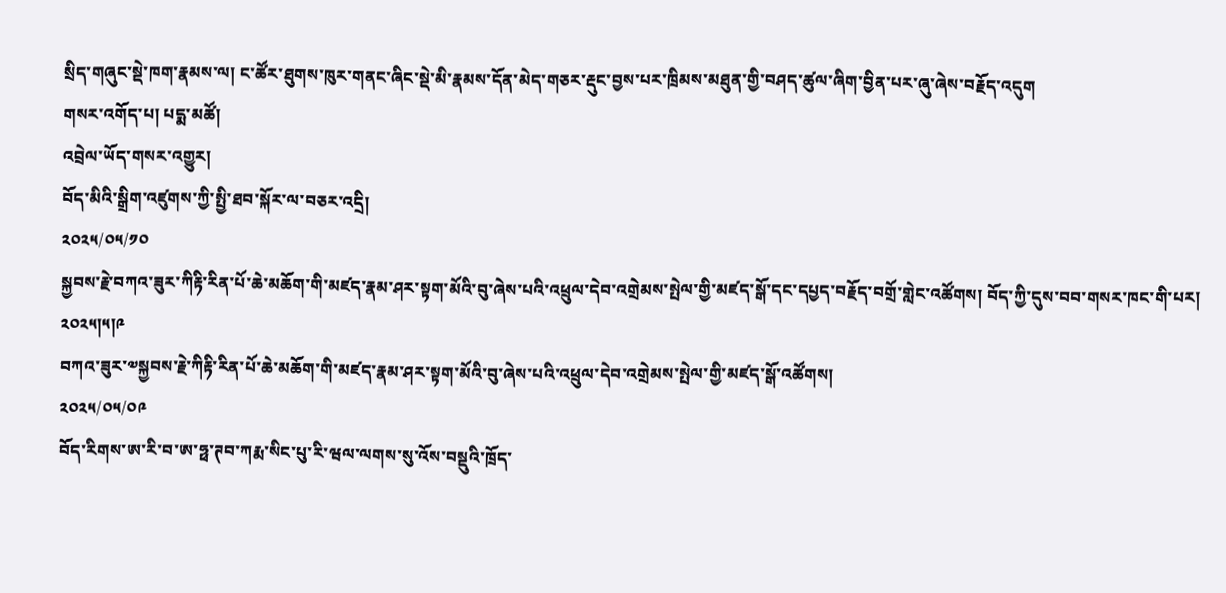སྲིད་གཞུང་སྡེ་ཁག་རྣམས་ལ། ང་ཚོར་ཐུགས་ཁུར་གནང་ཞིང་སྡེ་མི་རྣམས་དོན་མེད་གཅར་རྡུང་བྱས་པར་ཁྲིམས་མཐུན་གྱི་བཤད་ཚུལ་ཞིག་བྱིན་པར་ཞུ་ཞེས་བརྗོད་འདུག
གསར་འགོད་པ། པདྨ་མཚོ།
འབྲེལ་ཡོད་གསར་འགྱུར།
བོད་མིའི་སྒྲིག་འཛུགས་ཀྱི་སྤྱི་ཐབ་སྐོར་ལ་བཅར་འདྲི།
༢༠༢༥/༠༥/༡༠
སྐྱབས་རྗེ་བཀའ་ཟུར་ཀིརྟི་རིན་པོ་ཆེ་མཆོག་གི་མཛད་རྣམ་ཤར་སྟག་མོའི་བུ་ཞེས་པའི་འཕྲུལ་དེབ་འགྲེམས་སྤེལ་གྱི་མཛད་སྒོ་དང་དཔྱད་བརྗོད་བགྲོ་གླེང་འཚོགས། བོད་ཀྱི་དུས་བབ་གསར་ཁང་གི་པར། ༢༠༢༥།༥།༩
བཀའ་ཟུར་༧སྐྱབས་རྗེ་ཀིརྟི་རིན་པོ་ཆེ་མཆོག་གི་མཛད་རྣམ་ཤར་སྟག་མོའི་བུ་ཞེས་པའི་འཕྲུལ་དེབ་འགྲེམས་སྤེལ་གྱི་མཛད་སྒོ་འཚོགས།
༢༠༢༥/༠༥/༠༩
བོད་རིགས་ཨ་རི་བ་ཨ་ཧྥ་ཊབ་ཀརྨ་སིང་པུ་རི་ཝལ་ལགས་སུ་འོས་བསྡུའི་ཁྲོད་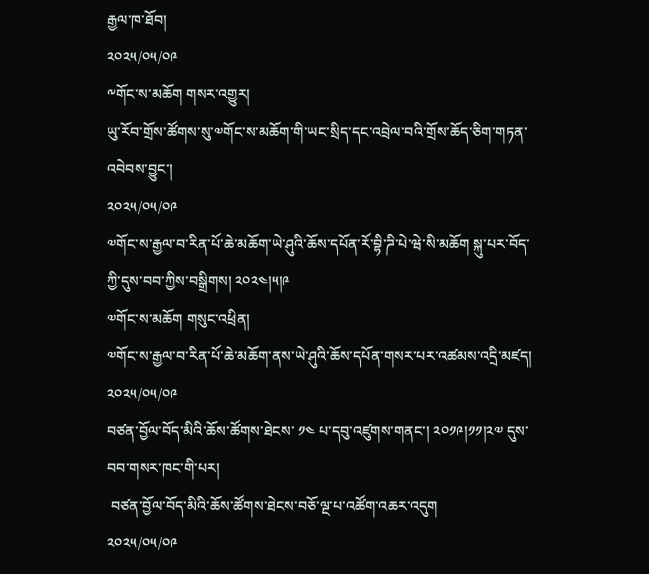རྒྱལ་ཁ་ཐོབ།
༢༠༢༥/༠༥/༠༩
༸གོང་ས་མཆོག གསར་འགྱུར།
ཡུ་རོབ་གྲོས་ཚོགས་སུ་༧གོང་ས་མཆོག་གི་ཡང་སྲིད་དང་འབྲེལ་བའི་གྲོས་ཆོད་ཅིག་གཏན་འབེབས་བྱུང་།
༢༠༢༥/༠༥/༠༩
༧གོང་ས་རྒྱལ་བ་རིན་པོ་ཆེ་མཆོག་ཡེ་ཤུའི་ཆོས་དཔོན་རོ་བྷི་ཌི་པེ་ཝེ་སི་མཆོག སྐུ་པར་བོད་ཀྱི་དུས་བབ་ཀྱིས་བསྒྲིགས། ༢༠༢༤།༥།༩
༧གོང་ས་མཆོག གསུང་འཕྲིན།
༧གོང་ས་རྒྱལ་བ་རིན་པོ་ཆེ་མཆོག་ནས་ཡེ་ཤུའི་ཆོས་དཔོན་གསར་པར་འཚམས་འདྲི་མཛད།
༢༠༢༥/༠༥/༠༩
བཙན་བྱོལ་བོད་མིའི་ཆོས་ཚོགས་ཐེངས་ ༡༤ པ་དབུ་འཛུགས་གནང་། ༢༠༡༩།༡༡།༢༧ དུས་བབ་གསར་ཁང་གི་པར།
 བཙན་བྱོལ་བོད་མིའི་ཆོས་ཚོགས་ཐེངས་བཅོ་ལྔ་པ་འཚོག་འཆར་འདུག
༢༠༢༥/༠༥/༠༩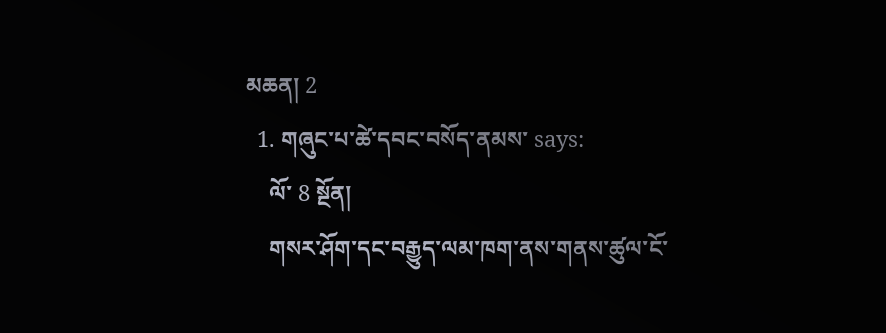མཆན། 2
  1. གཞུང་པ་ཚེ་དབང་བསོད་ནམས་ says:
    ལོ་ 8 སྔོན།
    གསར་ཤོག་དང་བརྒྱུད་ལམ་ཁག་ནས་གནས་ཚུལ་ངོ་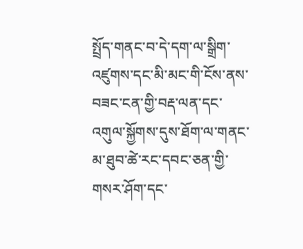སྤྲོད་གནང་བ་དེ་དག་ལ་སྒྲིག་འཛུགས་དང་མི་མང་གི་ངོས་ནས་བཟང་ངན་གྱི་བརྡ་ལན་དང་འགུལ་སྐྱོགས་དུས་ཐོག་ལ་གནང་མ་ཐུབ་ཚེ་རང་དབང་ཅན་གྱི་གསར་ཤོག་དང་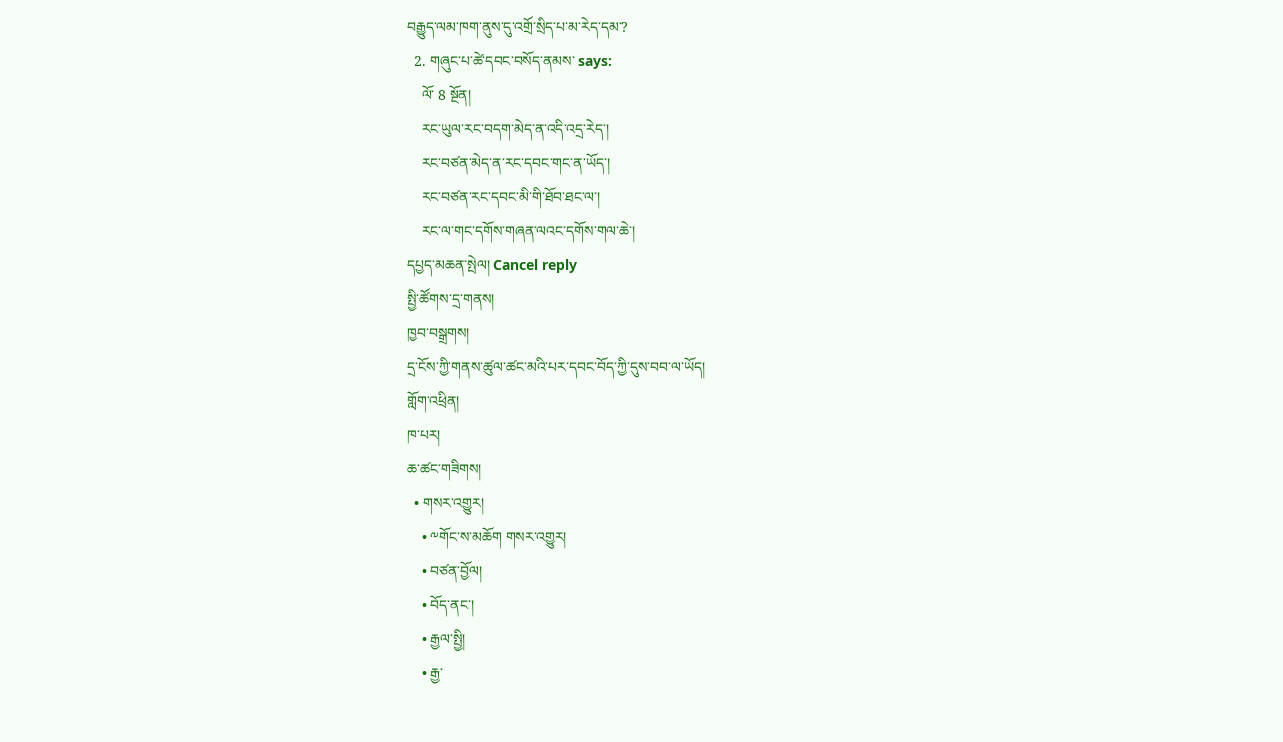བརྒྱུད་ལམ་ཁག་ནུས་དུ་འགྲོ་སྲིད་པ་མ་རེད་དམ་?
  2. གཞུང་པ་ཚེ་དབང་བསོད་ནམས་ says:
    ལོ་ 8 སྔོན།
    རང་ཡུལ་རང་བདག་མེད་ན་འདི་འདྲ་རེད་།
    རང་བཙན་མེད་ན་རང་དབང་གང་ན་ཡོད་།
    རང་བཙན་རང་དབང་མི་གི་ཐོབ་ཐང་ལ་།
    རང་ལ་གང་དགོས་གཞན་ལའང་དགོས་གལ་ཆེ་།
དཔྱད་མཆན་སྤེལ། Cancel reply
སྤྱི་ཚོགས་དྲ་གནས།
ཁྱབ་བསྒྲགས།
དྲ་ངོས་ཀྱི་གནས་ཚུལ་ཚང་མའི་པར་དབང་བོད་ཀྱི་དུས་བབ་ལ་ཡོད།
གློག་འཕྲིན།
ཁ་པར།
ཆ་ཚང་གཟིགས།
  • གསར་འགྱུར།
    • ༸གོང་ས་མཆོག གསར་འགྱུར།
    • བཙན་བྱོལ།
    • བོད་ནང་།
    • རྒྱལ་སྤྱི།
    • རྒྱ་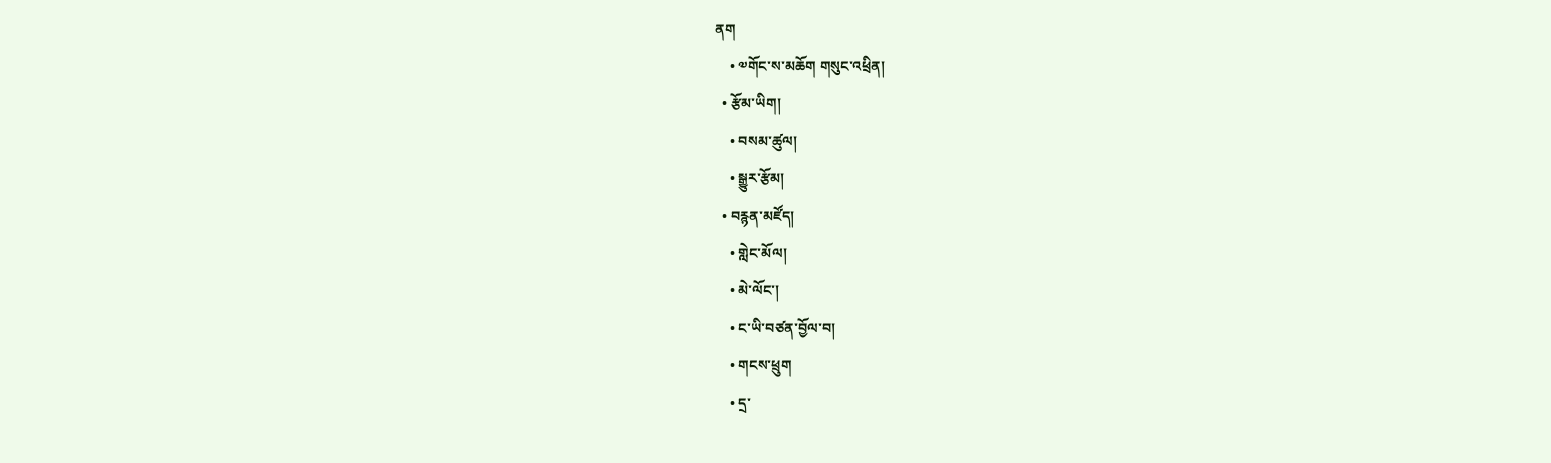ནག
    • ༧གོང་ས་མཆོག གསུང་འཕྲིན།
  • རྩོམ་ཡིག།
    • བསམ་ཚུལ།
    • སྒྱུར་རྩོམ།
  • བརྙན་མཛོད།
    • གླེང་མོལ།
    • མེ་ལོང་།
    • ང་ཡི་བཙན་བྱོལ་བ།
    • གངས་ཕྲུག
    • དྲ་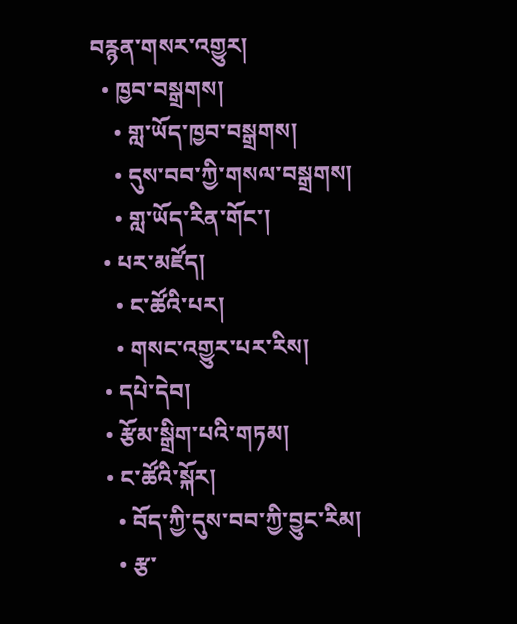བརྙན་གསར་འགྱུར།
  • ཁྱབ་བསྒྲགས།
    • གླ་ཡོད་ཁྱབ་བསྒྲགས།
    • དུས་བབ་ཀྱི་གསལ་བསྒྲགས།
    • གླ་ཡོད་རིན་གོང་།
  • པར་མཛོད།
    • ང་ཚོའི་པར།
    • གསང་འགྱུར་པར་རིས།
  • དཔེ་དེབ།
  • རྩོམ་སྒྲིག་པའི་གཏམ།
  • ང་ཚོའི་སྐོར།
    • བོད་ཀྱི་དུས་བབ་ཀྱི་བྱུང་རིམ།
    • རྩ་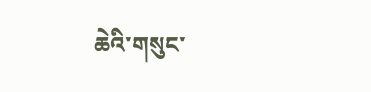ཆེའི་གསུང་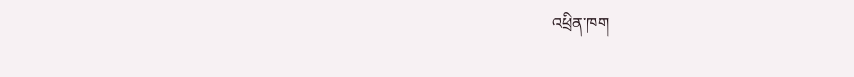འཕྲིན་ཁག